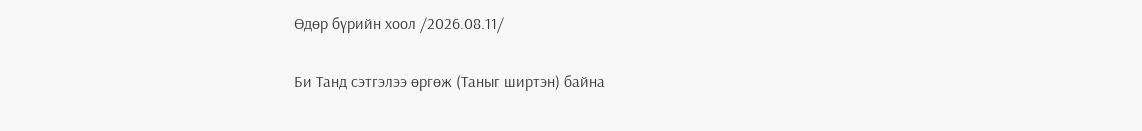Өдөр бүрийн хоол /2026.08.11/

Би Танд сэтгэлээ өргөж (Таныг ширтэн) байна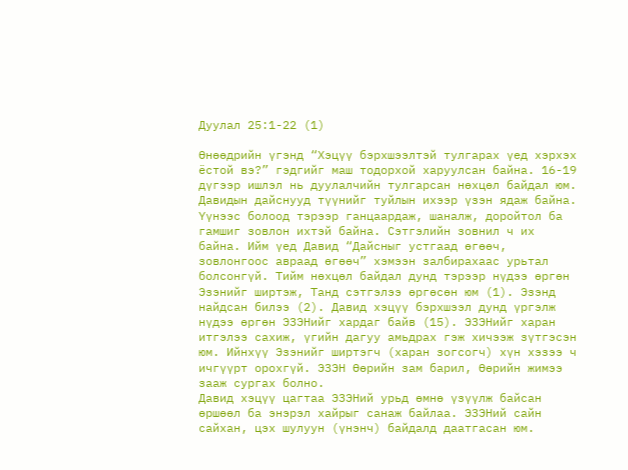Дуулал 25:1-22 (1)

Өнөөдрийн үгэнд “Хэцүү бэрхшээлтэй тулгарах үед хэрхэх ёстой вэ?” гэдгийг маш тодорхой харуулсан байна. 16-19 дүгээр ишлэл нь дуулалчийн тулгарсан нөхцөл байдал юм. Давидын дайснууд түүнийг туйлын ихээр үзэн ядаж байна. Үүнээс болоод тэрээр ганцаардаж, шаналж, доройтол ба гамшиг зовлон ихтэй байна. Сэтгэлийн зовнил ч их байна. Ийм үед Давид “Дайсныг устгаад өгөөч, зовлонгоос авраад өгөөч” хэмээн залбирахаас урьтал болсонгүй. Тийм нөхцөл байдал дунд тэрээр нүдээ өргөн Эзэнийг ширтэж, Танд сэтгэлээ өргөсөн юм (1). Эзэнд найдсан билээ (2). Давид хэцүү бэрхшээл дунд үргэлж нүдээ өргөн ЭЗЭНийг хардаг байв (15). ЭЗЭНийг харан итгэлээ сахиж, үгийн дагуу амьдрах гэж хичээж зүтгэсэн юм. Ийнхүү Эзэнийг ширтэгч (харан зогсогч) хүн хэзээ ч ичгүүрт орохгүй. ЭЗЭН Өөрийн зам барил, Өөрийн жимээ зааж сургах болно.
Давид хэцүү цагтаа ЭЗЭНий урьд өмнө үзүүлж байсан өршөөл ба энэрэл хайрыг санаж байлаа. ЭЗЭНий сайн сайхан, цэх шулуун (үнэнч) байдалд даатгасан юм.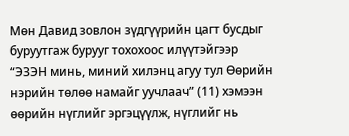Мөн Давид зовлон зүдгүүрийн цагт бусдыг буруутгаж бурууг тохохоос илүүтэйгээр “ЭЗЭН минь, миний хилэнц агуу тул Өөрийн нэрийн төлөө намайг уучлаач” (11) хэмээн өөрийн нүглийг эргэцүүлж, нүглийг нь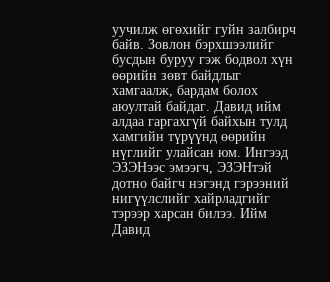уучилж өгөхийг гуйн залбирч байв. Зовлон бэрхшээлийг бусдын буруу гэж бодвол хүн өөрийн зөвт байдлыг хамгаалж, бардам болох аюултай байдаг. Давид ийм алдаа гаргахгүй байхын тулд хамгийн түрүүнд өөрийн нүглийг улайсан юм. Ингээд ЭЗЭНээс эмээгч, ЭЗЭНтэй дотно байгч нэгэнд гэрээний нигүүлслийг хайрладгийг тэрээр харсан билээ. Ийм Давид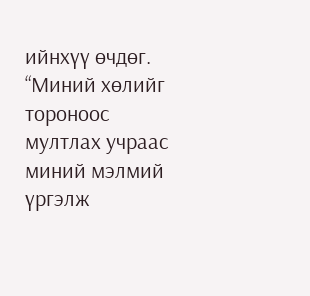ийнхүү өчдөг. “Миний хөлийг тороноос мултлах учраас миний мэлмий үргэлж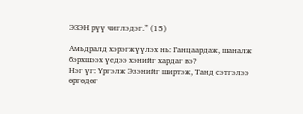ЭЗЭН рүү чиглэдэг.” (15)

Амьдралд хэрэгжүүлэх нь: Ганцаардаж, шаналж бэрхшээх үедээ хэнийг хардаг вэ?
Нэг үг: Үргэлж Эзэнийг ширтэж, Танд сэтгэлээ өргөдөг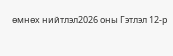өмнөх нийтлэл2026 оны Гэтлэл 12-р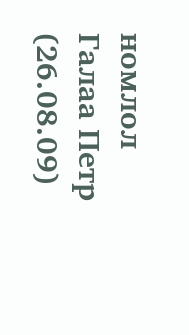номлол Галаа Петр (26.08.09)